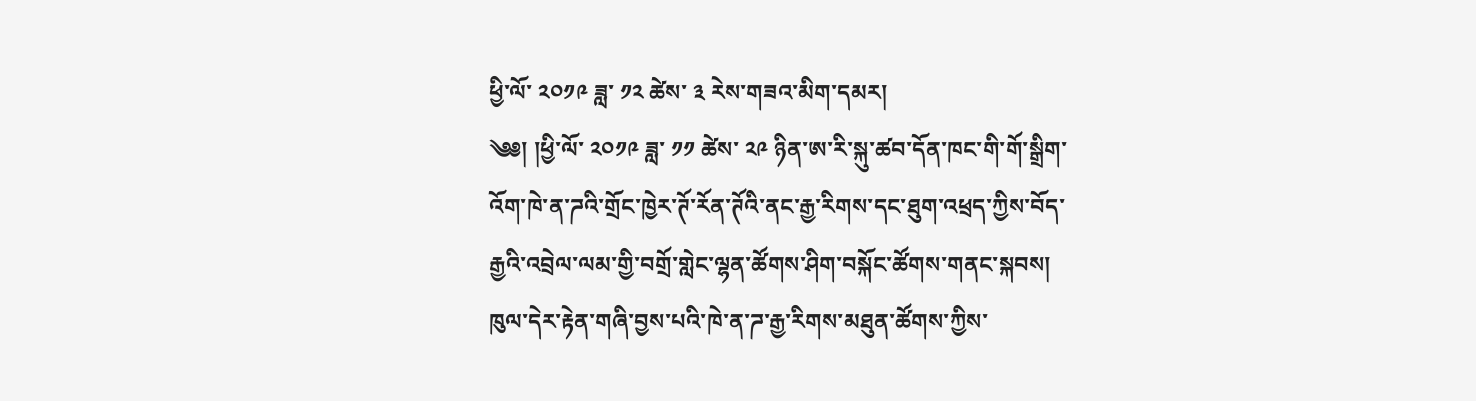ཕྱི་ལོ་ ༢༠༡༩ ཟླ་ ༡༢ ཚེས་ ༣ རེས་གཟའ་མིག་དམར།
༄༅། །ཕྱི་ལོ་ ༢༠༡༩ ཟླ་ ༡༡ ཚེས་ ༢༩ ཉིན་ཨ་རི་སྐུ་ཚབ་དོན་ཁང་གི་གོ་སྒྲིག་འོག་ཁེ་ན་ཌའི་གྲོང་ཁྱེར་ཊོ་རོན་ཊོའི་ནང་རྒྱ་རིགས་དང་ཐུག་འཕྲད་ཀྱིས་བོད་རྒྱའི་འབྲེལ་ལམ་གྱི་བགྲོ་གླེང་ལྷན་ཚོགས་ཤིག་བསྐོང་ཚོགས་གནང་སྐབས། ཁུལ་དེར་རྟེན་གཞི་བྱས་པའི་ཁེ་ན་ཌ་རྒྱ་རིགས་མཐུན་ཚོགས་ཀྱིས་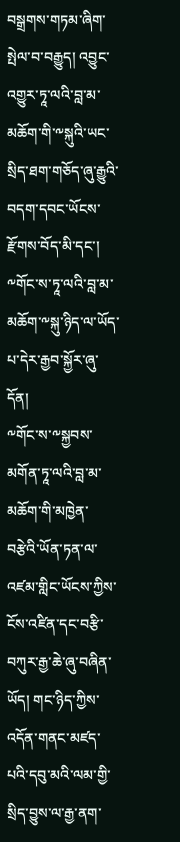བསྒྲགས་གཏམ་ཞིག་སྤེལ་བ་བརྒྱུད། འབྱུང་འགྱུར་ཏཱ་ལའི་བླ་མ་མཆོག་གི་༸སྐུའི་ཡང་སྲིད་ཐག་གཅོད་ཞུ་རྒྱུའི་བདག་དབང་ཡོངས་རྫོགས་བོད་མི་དང་། ༸གོང་ས་ཏཱ་ལའི་བླ་མ་མཆོག་༸སྐུ་ཉིད་ལ་ཡོད་པ་དེར་རྒྱབ་སྐྱོར་ཞུ་དོན།
༸གོང་ས་༸སྐྱབས་མགོན་ཏཱ་ལའི་བླ་མ་མཆོག་གི་མཁྱེན་བརྩེའི་ཡོན་ཏན་ལ་འཛམ་གླིང་ཡོངས་ཀྱིས་ངོས་འཛིན་དང་བརྩི་བཀུར་རྒྱ་ཆེ་ཞུ་བཞིན་ཡོད། གང་ཉིད་ཀྱིས་འདོན་གནང་མཛད་པའི་དབུ་མའི་ལམ་གྱི་སྲིད་བྱུས་ལ་རྒྱ་ནག་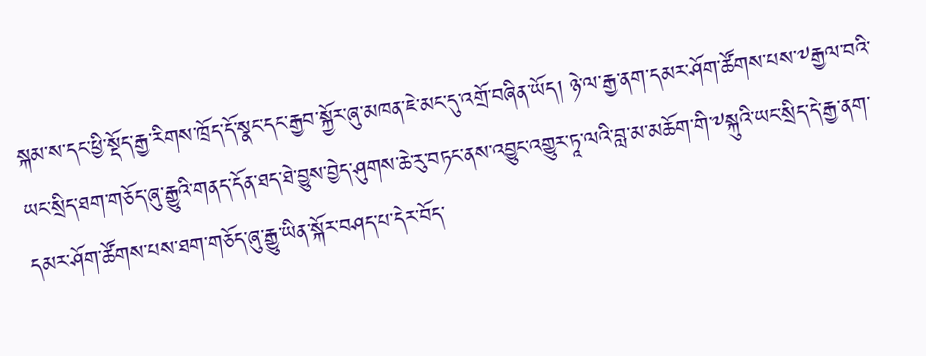སྐམ་ས་དང་ཕྱི་སྡོད་རྒྱ་རིགས་ཁྲོད་དོ་སྣང་དང་རྒྱབ་སྐྱོར་ཞུ་མཁན་ཇེ་མང་དུ་འགྲོ་བཞིན་ཡོད། ཉེ་ལ་རྒྱ་ནག་དམར་ཤོག་ཚོགས་པས་༸རྒྱལ་བའི་ཡང་སྲིད་ཐག་གཅོད་ཞུ་རྒྱུའི་གནད་དོན་ཐད་ཐེ་བྱུས་བྱེད་ཤུགས་ཆེ་རུ་བཏང་ནས་འབྱུང་འགྱུར་ཏཱ་ལའི་བླ་མ་མཆོག་གི་༸སྐུའི་ཡང་སྲིད་དེ་རྒྱ་ནག་དམར་ཤོག་ཚོགས་པས་ཐག་གཅོད་ཞུ་རྒྱུ་ཡིན་སྐོར་བཤད་པ་དེར་བོད་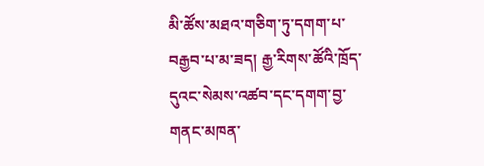མི་ཚོས་མཐའ་གཅིག་ཏུ་དགག་པ་བརྒྱབ་པ་མ་ཟད། རྒྱ་རིགས་ཚོའི་ཁྲོད་དུའང་སེམས་འཚབ་དང་དགག་བྱ་གནང་མཁན་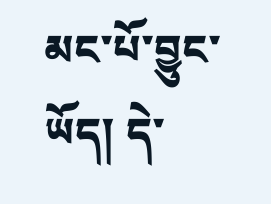མང་པོ་བྱུང་ཡོད། དེ་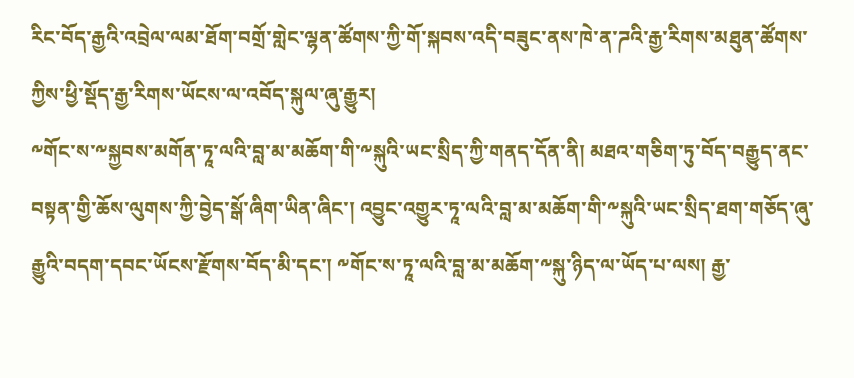རིང་བོད་རྒྱའི་འབྲེལ་ལམ་ཐོག་བགྲོ་གླེང་ལྷན་ཚོགས་ཀྱི་གོ་སྐབས་འདི་བཟུང་ནས་ཁེ་ན་ཌའི་རྒྱ་རིགས་མཐུན་ཚོགས་ཀྱིས་ཕྱི་སྡོད་རྒྱ་རིགས་ཡོངས་ལ་འབོད་སྐུལ་ཞུ་རྒྱུར།
༸གོང་ས་༸སྐྱབས་མགོན་ཏཱ་ལའི་བླ་མ་མཆོག་གི་༸སྐུའི་ཡང་སྲིད་ཀྱི་གནད་དོན་ནི། མཐའ་གཅིག་ཏུ་བོད་བརྒྱུད་ནང་བསྟན་གྱི་ཆོས་ལུགས་ཀྱི་བྱེད་སྒོ་ཞིག་ཡིན་ཞིང་། འབྱུང་འགྱུར་ཏཱ་ལའི་བླ་མ་མཆོག་གི་༸སྐུའི་ཡང་སྲིད་ཐག་གཅོད་ཞུ་རྒྱུའི་བདག་དབང་ཡོངས་རྫོགས་བོད་མི་དང་། ༸གོང་ས་ཏཱ་ལའི་བླ་མ་མཆོག་༸སྐུ་ཉིད་ལ་ཡོད་པ་ལས། རྒྱ་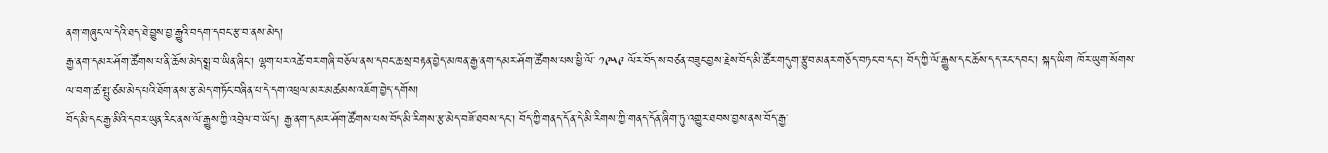ནག་གཞུང་ལ་དེའི་ཐད་ཐེ་བྱུས་བྱ་རྒྱུའི་བདག་དབང་རྩ་བ་ནས་མེད།
རྒྱ་ནག་དམར་ཤོག་ཚོགས་པ་ནི་ཆོས་མེད་སྨྲ་བ་ཡིན་ཞིང་། ལྷག་པར་འཚེ་བར་གཞི་བཅོལ་ནས་དབང་ཆ་སྲ་བརྟན་བྱེད་མཁན་རྒྱ་ནག་དམར་ཤོག་ཚོགས་པས་ཕྱི་ལོ་ ༡༩༥༩ ལོར་བོད་ས་བཙན་བཟུང་བྱས་རྗེས་བོད་མི་ཚོར་གདུག་རྩུབ་མནར་གཅོད་བཏང་བ་དང་། བོད་ཀྱི་ལོ་རྒྱུས་དང་ཆོས་དད་རང་དབང་། སྐད་ཡིག ཁོར་ཡུག་སོགས་ལ་བག་ཚ་སྤུ་ཙམ་མེད་པའི་ཐོག་ནས་རྩ་མེད་གཏོང་བཞིན་པ་དེ་དག་འཕྲལ་མར་མཚམས་འཇོག་བྱེད་དགོས།
བོད་མི་དང་རྒྱ་མིའི་དབར་ཡུན་རིང་ནས་ལོ་རྒྱུས་ཀྱི་འབྲེལ་བ་ཡོད། རྒྱ་ནག་དམར་ཤོག་ཚོགས་པས་བོད་མི་རིགས་རྩ་མེད་བཟོ་ཐབས་དང་། བོད་ཀྱི་གནད་དོན་དེ་མི་རིགས་ཀྱི་གནད་དོན་ཞིག་ཏུ་འགྱུར་ཐབས་བྱས་ནས་བོད་རྒྱ་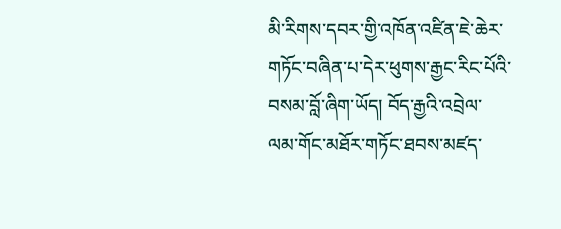མི་རིགས་དབར་གྱི་འཁོན་འཛིན་ཇེ་ཆེར་གཏོང་བཞིན་པ་དེར་ཕུགས་རྒྱང་རིང་པོའི་བསམ་བློ་ཞིག་ཡོད། བོད་རྒྱའི་འབྲེལ་ལམ་གོང་མཐོར་གཏོང་ཐབས་མཛད་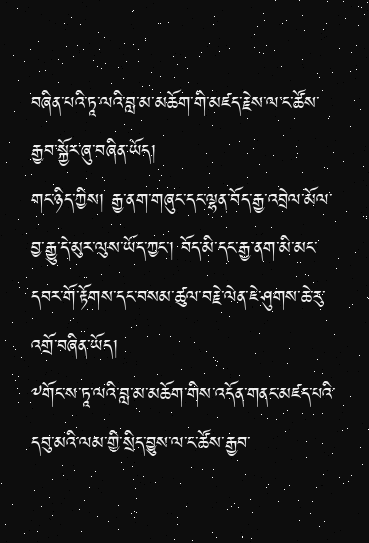བཞིན་པའི་ཏཱ་ལའི་བླ་མ་མཆོག་གི་མཛད་རྗེས་ལ་ང་ཚོས་རྒྱབ་སྐྱོར་ཞུ་བཞིན་ཡོད།
གང་ཉིད་ཀྱིས། རྒྱ་ནག་གཞུང་དང་ལྷན་བོད་རྒྱ་འབྲེལ་མོལ་བྱ་རྒྱུ་དེ་མུར་ལུས་ཡོད་ཀྱང་། བོད་མི་དང་རྒྱ་ནག་མི་མང་དབར་གོ་རྟོགས་དང་བསམ་ཚུལ་བརྗེ་ལེན་ཇེ་ཤུགས་ཆེ་རུ་འགྲོ་བཞིན་ཡོད།
༸གོང་ས་ཏཱ་ལའི་བླ་མ་མཆོག་གིས་འདོན་གནང་མཛད་པའི་དབུ་མའི་ལམ་གྱི་སྲིད་བྱུས་ལ་ང་ཚོས་རྒྱབ་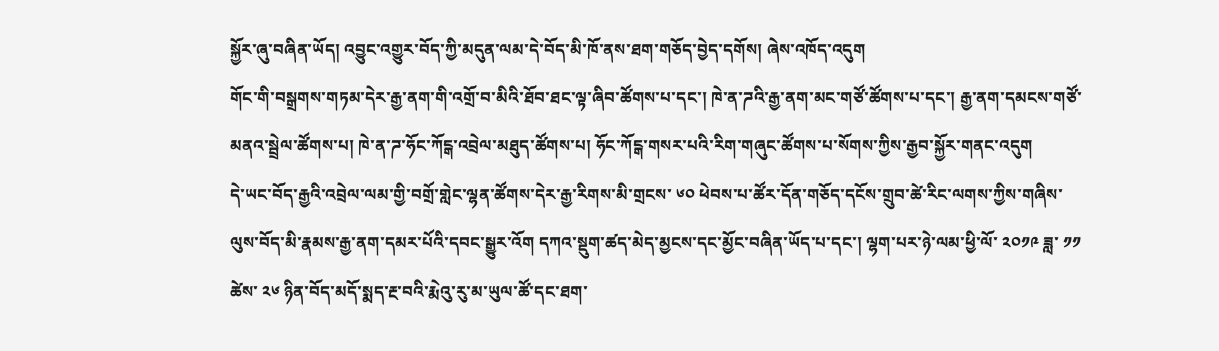སྐྱོར་ཞུ་བཞིན་ཡོད། འབྱུང་འགྱུར་བོད་ཀྱི་མདུན་ལམ་དེ་བོད་མི་ཁོ་ནས་ཐག་གཅོད་བྱེད་དགོས། ཞེས་འཁོད་འདུག
གོང་གི་བསྒྲགས་གཏམ་དེར་རྒྱ་ནག་གི་འགྲོ་བ་མིའི་ཐོབ་ཐང་ལྟ་ཞིབ་ཚོགས་པ་དང་། ཁེ་ན་ཌའི་རྒྱ་ནག་མང་གཙོ་ཚོགས་པ་དང་། རྒྱ་ནག་དམངས་གཙོ་མནའ་སྦྲེལ་ཚོགས་པ། ཁེ་ན་ཌ་ཧོང་ཀོངྒ་འབྲེལ་མཐུད་ཚོགས་པ། ཧོང་ཀོངྒ་གསར་པའི་རིག་གཞུང་ཚོགས་པ་སོགས་ཀྱིས་རྒྱབ་སྐྱོར་གནང་འདུག
དེ་ཡང་བོད་རྒྱའི་འབྲེལ་ལམ་གྱི་བགྲོ་གླེང་ལྷན་ཚོགས་དེར་རྒྱ་རིགས་མི་གྲངས་ ༦༠ ཕེབས་པ་ཚོར་དོན་གཅོད་དངོས་གྲུབ་ཚེ་རིང་ལགས་ཀྱིས་གཞིས་ལུས་བོད་མི་རྣམས་རྒྱ་ནག་དམར་པོའི་དབང་སྒྱུར་འོག དཀའ་སྡུག་ཚད་མེད་མྱངས་དང་མྱོང་བཞིན་ཡོད་པ་དང་། ལྷག་པར་ཉེ་ལམ་ཕྱི་ལོ་ ༢༠༡༩ ཟླ་ ༡༡ ཚེས་ ༢༦ ཉིན་བོད་མདོ་སྨད་རྔ་བའི་རྨེའུ་རུ་མ་ཡུལ་ཚོ་དང་ཐག་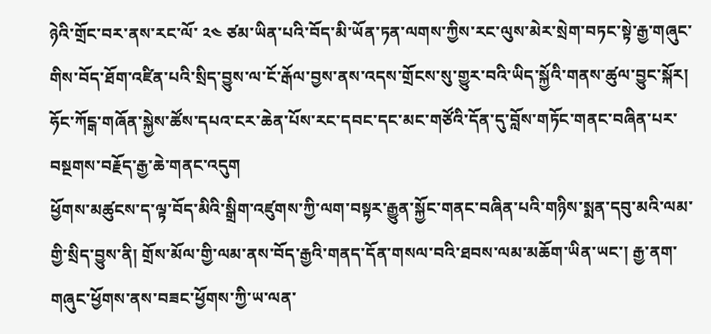ཉེའི་གྲོང་བར་ནས་རང་ལོ་ ༢༤ ཙམ་ཡིན་པའི་བོད་མི་ཡོན་ཏན་ལགས་ཀྱིས་རང་ལུས་མེར་སྲེག་བཏང་སྟེ་རྒྱ་གཞུང་གིས་བོད་ཐོག་འཛིན་པའི་སྲིད་བྱུས་ལ་ངོ་རྒོལ་བྱས་ནས་འདས་གྲོངས་སུ་གྱུར་བའི་ཡིད་སྐྱོའི་གནས་ཚུལ་བྱུང་སྐོར། ཧོང་ཀོངྒ་གཞོན་སྐྱེས་ཚོས་དཔའ་ངར་ཆེན་པོས་རང་དབང་དང་མང་གཙོའི་དོན་དུ་བློས་གཏོང་གནང་བཞིན་པར་བསྔགས་བརྗོད་རྒྱ་ཆེ་གནང་འདུག
ཕྱོགས་མཚུངས་ད་ལྟ་བོད་མིའི་སྒྲིག་འཛུགས་ཀྱི་ལག་བསྟར་རྒྱུན་སྐྱོང་གནང་བཞིན་པའི་གཉིས་སྨན་དབུ་མའི་ལམ་གྱི་སྲིད་བྱུས་ནི། གྲོས་མོལ་གྱི་ལམ་ནས་བོད་རྒྱའི་གནད་དོན་གསལ་བའི་ཐབས་ལམ་མཆོག་ཡིན་ཡང་། རྒྱ་ནག་གཞུང་ཕྱོགས་ནས་བཟང་ཕྱོགས་ཀྱི་ཡ་ལན་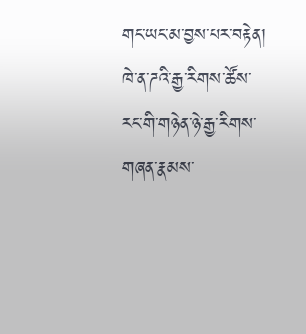གང་ཡང་མ་བྱས་པར་བརྟེན། ཁེ་ན་ཌའི་རྒྱ་རིགས་ཚོས་རང་གི་གཉེན་ཉེ་རྒྱ་རིགས་གཞན་རྣམས་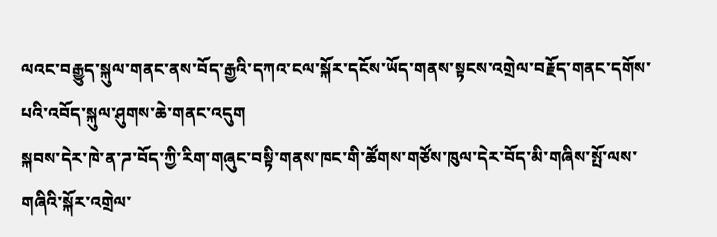ལའང་བརྒྱུད་སྐུལ་གནང་ནས་བོད་རྒྱའི་དཀའ་ངལ་སྐོར་དངོས་ཡོད་གནས་སྟངས་འགྲེལ་བརྗོད་གནང་དགོས་པའི་འབོད་སྐུལ་ཤུགས་ཆེ་གནང་འདུག
སྐབས་དེར་ཁེ་ན་ཌ་བོད་ཀྱི་རིག་གཞུང་བསྟི་གནས་ཁང་གི་ཚོགས་གཙོས་ཁུལ་དེར་བོད་མི་གཞིས་སྤོ་ལས་གཞིའི་སྐོར་འགྲེལ་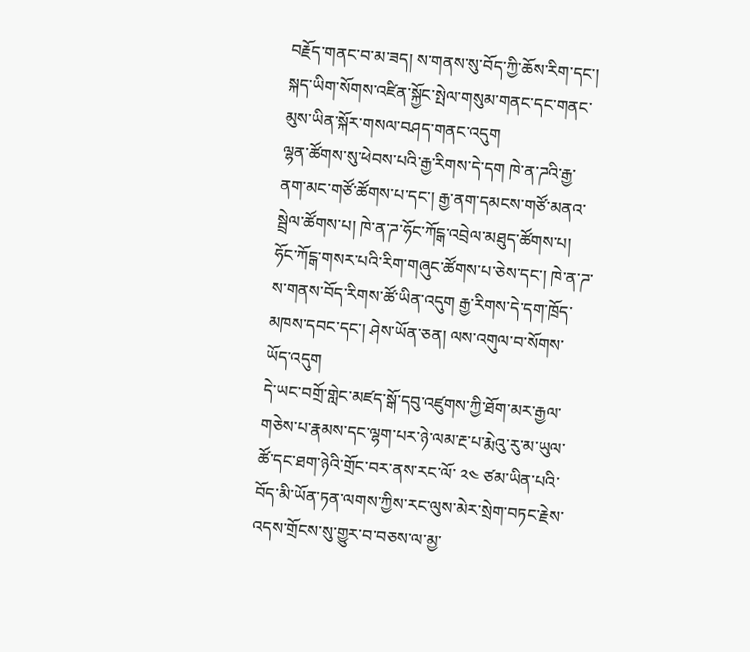བརྗོད་གནང་བ་མ་ཟད། ས་གནས་སུ་བོད་ཀྱི་ཆོས་རིག་དང་། སྐད་ཡིག་སོགས་འཛིན་སྐྱོང་སྤེལ་གསུམ་གནང་དང་གནང་མུས་ཡིན་སྐོར་གསལ་བཤད་གནང་འདུག
ལྷན་ཚོགས་སུ་ཕེབས་པའི་རྒྱ་རིགས་དེ་དག ཁེ་ན་ཌའི་རྒྱ་ནག་མང་གཙོ་ཚོགས་པ་དང་། རྒྱ་ནག་དམངས་གཙོ་མནའ་སྦྲེལ་ཚོགས་པ། ཁེ་ན་ཌ་ཧོང་ཀོངྒ་འབྲེལ་མཐུད་ཚོགས་པ། ཧོང་ཀོངྒ་གསར་པའི་རིག་གཞུང་ཚོགས་པ་ཅེས་དང་། ཁེ་ན་ཌ་ས་གནས་བོད་རིགས་ཚོ་ཡིན་འདུག རྒྱ་རིགས་དེ་དག་ཁྲོད་མཁས་དབང་དང་། ཤེས་ཡོན་ཅན། ལས་འགུལ་བ་སོགས་ཡོད་འདུག
དེ་ཡང་བགྲོ་གླེང་མཛད་སྒོ་དབུ་འཛུགས་ཀྱི་ཐོག་མར་རྒྱལ་གཅེས་པ་རྣམས་དང་ལྷག་པར་ཉེ་ལམ་རྔ་པ་རྨེའུ་རུ་མ་ཡུལ་ཚོ་དང་ཐག་ཉེའི་གྲོང་བར་ནས་རང་ལོ་ ༢༤ ཙམ་ཡིན་པའི་བོད་མི་ཡོན་ཏན་ལགས་ཀྱིས་རང་ལུས་མེར་སྲེག་བཏང་རྗེས་འདས་གྲོངས་སུ་གྱུར་བ་བཅས་ལ་མྱ་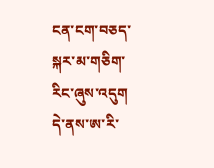ངན་ངག་བཅད་སྐར་མ་གཅིག་རིང་ཞུས་འདུག དེ་ནས་ཨ་རི་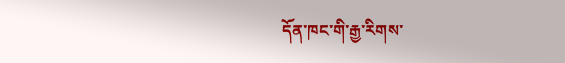དོན་ཁང་གི་རྒྱ་རིགས་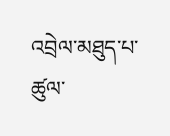འབྲེལ་མཐུད་པ་ཚུལ་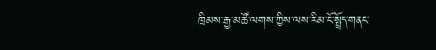ཁྲིམས་རྒྱ་མཚོ་ལགས་ཀྱིས་ལས་རིམ་ངོ་སྤྲོད་གནང་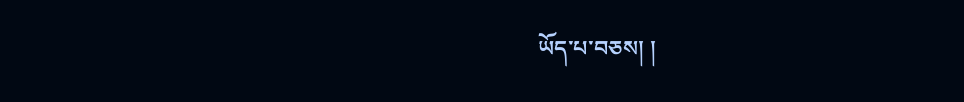ཡོད་པ་བཅས། །